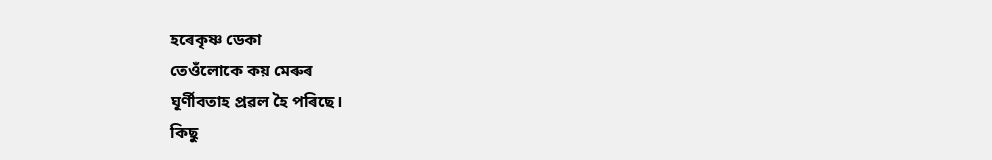হৰেকৃষ্ণ ডেকা
তেওঁলোকে কয় মেৰুৰ
ঘূর্ণীবতাহ প্ৰৱল হৈ পৰিছে।
কিছু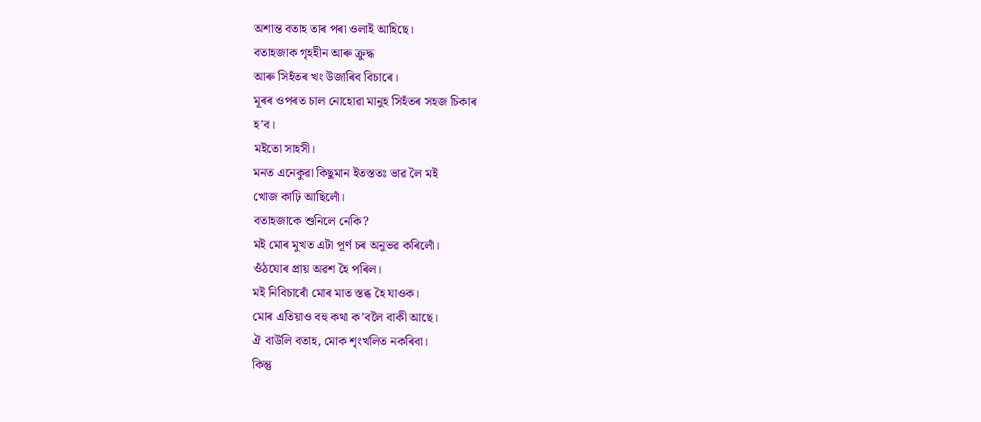অশান্ত বতাহ তাৰ পৰা ওলাই আহিছে।
বতাহজাক গৃহহীন আৰু ক্ৰুদ্ধ
আৰু সিহঁতৰ খং উজাৰিব বিচাৰে।
মূৰৰ ওপৰত চাল নোহোৱা মানুহ সিহঁতৰ সহজ চিকাৰ
হ’ব।
মইতো সাহসী।
মনত এনেকুৱা কিছুমান ইতস্ততঃ ভাৱ লৈ মই
খোজ কাঢ়ি আছিলোঁ।
বতাহজাকে শুনিলে নেকি?
মই মোৰ মুখত এটা পূৰ্ণ চৰ অনুভৱ কৰিলোঁ।
ওঁঠযোৰ প্রায় অৱশ হৈ পৰিল।
মই নিবিচাৰোঁ মোৰ মাত স্তব্ধ হৈ যাওক।
মোৰ এতিয়াও বহু কথা ক’বলৈ বাকী আছে।
ঐ বাউলি বতাহ, মোক শৃংখলিত নকৰিবা।
কিন্তু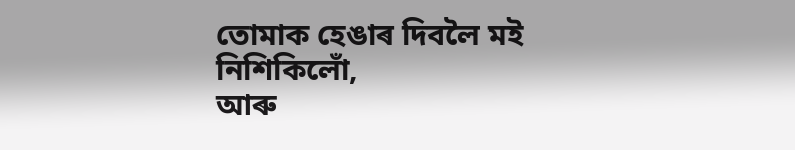তোমাক হেঙাৰ দিবলৈ মই নিশিকিলোঁ,
আৰু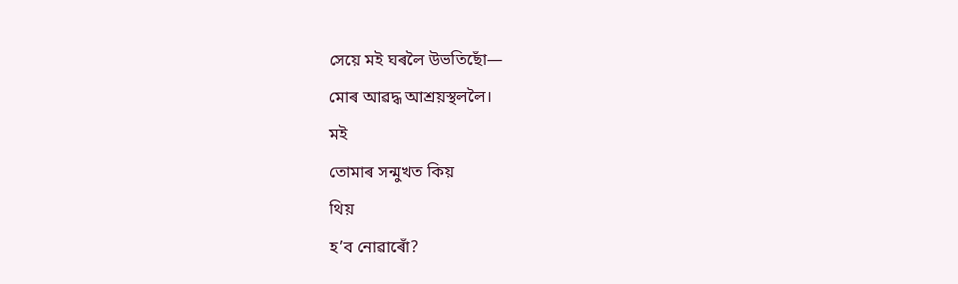সেয়ে মই ঘৰলৈ উভতিছোঁ—
মোৰ আৱদ্ধ আশ্ৰয়স্থললৈ।
মই
তোমাৰ সন্মুখত কিয়
থিয়
হ’ব নোৱাৰোঁ?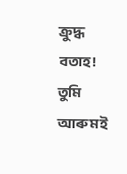ক্ৰুদ্ধ
বতাহ!
তুমি আৰু মই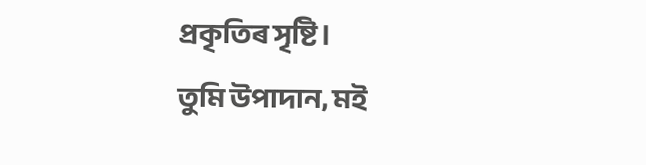প্ৰকৃতিৰ সৃষ্টি।
তুমি উপাদান, মই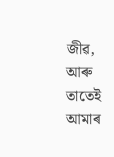জীৱ,
আৰু তাতেই আমাৰ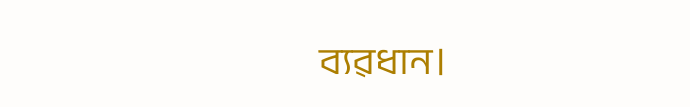ব্যৱধান।